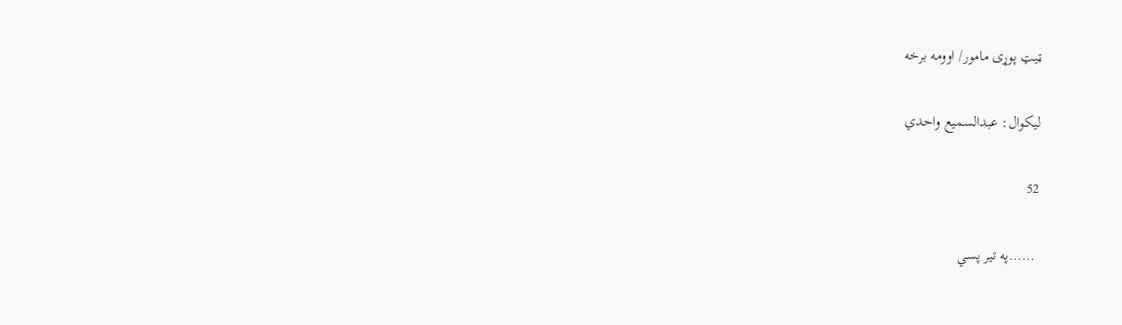ټیټ پوړی مامور/ اوومه برخه

لیکوال: عبدالسمیع واحدي

52

 ……په تیر پسي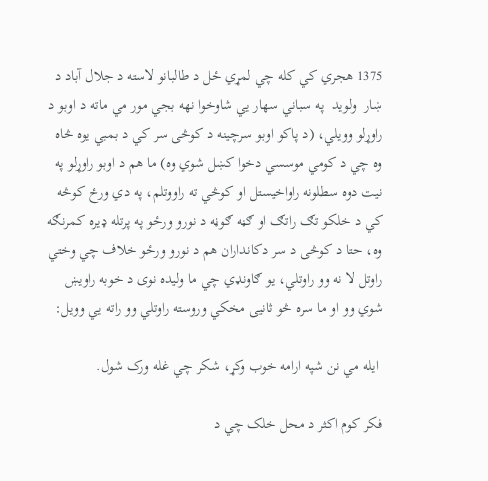1375 هجري کي کله چي لمړي ځل د طالبانو لاسته د جلال آباد د ښار  ولوید  په سباني سهار يي شاوخوا نهه بجي مور مي ماته د اوبو د راوړلو وویلي، (د پاکو اوبو سرچینه د کوڅی سر کي د بمبي یوه څاه وه چي د کومي موسسي دخوا کښل شوي وه) ما هم د اوبو راوړلو په نیت دوه سطلونه راواخیستل او کوڅي ته راووتلم، په دي ورځ کوڅه کي د خلکو تګ راتګ او ګڼه ګوڼه د نورو ورځو په پرتله ډیره کمرنګه وه، حتا د کوڅی د سر دکانداران هم د نورو ورځو خلاف چي وختي راوتل لا نه وو راوتلي، یو ګاونډي چي ما ولیده نوی د خوبه راویښ شوي وو او ما سره څو ثانيی مخکي وروسته راوتلي وو راته يي وویل:

 ایله مي نن شپه ارامه خوب وکړ، شکر چي غله ورک شول.

فکر کوم اکثر د محل خلک چي د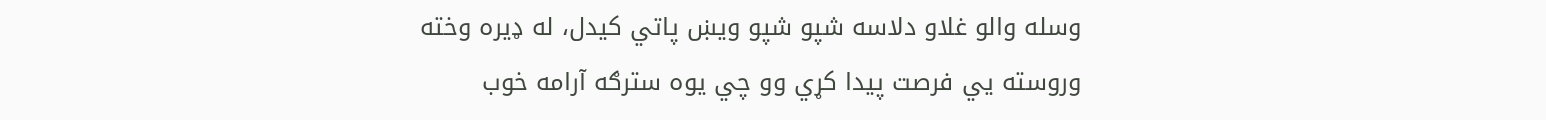وسله والو غلاو دلاسه شپو شپو ویښ پاتي کیدل، له ډیره وخته وروسته يي فرصت پیدا کړي وو چي یوه سترګه آرامه خوب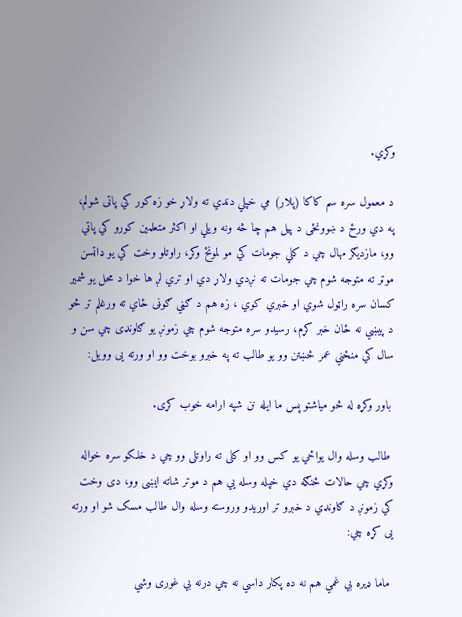وکړي.

د معمول سره سم کاکا (پلار) مي خپلي دندي ته ولاړ خو زه کور کي پاتی شولم، په دي ورځ د ښوونځی د پیل هم چا څه ونه ویلي او اکثر متعلمین کورو کي پاتي وو، مازدیګر مهال چي د کلي جومات کي مو لمونځ وکړ، راوتلو وخت کي یو ډاټسن موټر ته متوجه شوم چي جومات ته نږدي ولاړ دي او تري لږ ها خوا د محل یو شمیر کسان سره راټول شوي او خبري کوي ، زه هم د ګڼي ګوڼی ځاي ته ورغلم تر څو د پیښي نه ځان خبر کړم، رسیدو سره متوجه شوم چي زمونږ یو ګاونډی چي سن و سال کي منځني عمر څښتن وو یو طالب ته په خبرو بوخت وو او ورته يی وویل:

 باور وکړه له څو میاشتو پس ما ایله نن شپه ارامه خوب کړی.

 طالب وسله وال یواځي یو کس وو او کلی ته راوتلی وو چي د خلکو سره خواله وکړي چي حالات څنګه دي خپله وسله يي هم د موتر شاته ایښی وو، دی وخت کي زمونږ د ګاونډي د خبرو تر اوریدو وروسته وسله وال طالب مسک شو او ورته یی کړه چي:

 ماما ډیره بي غمي هم نه ده پکار داسي نه چي درنه بي غوری وشي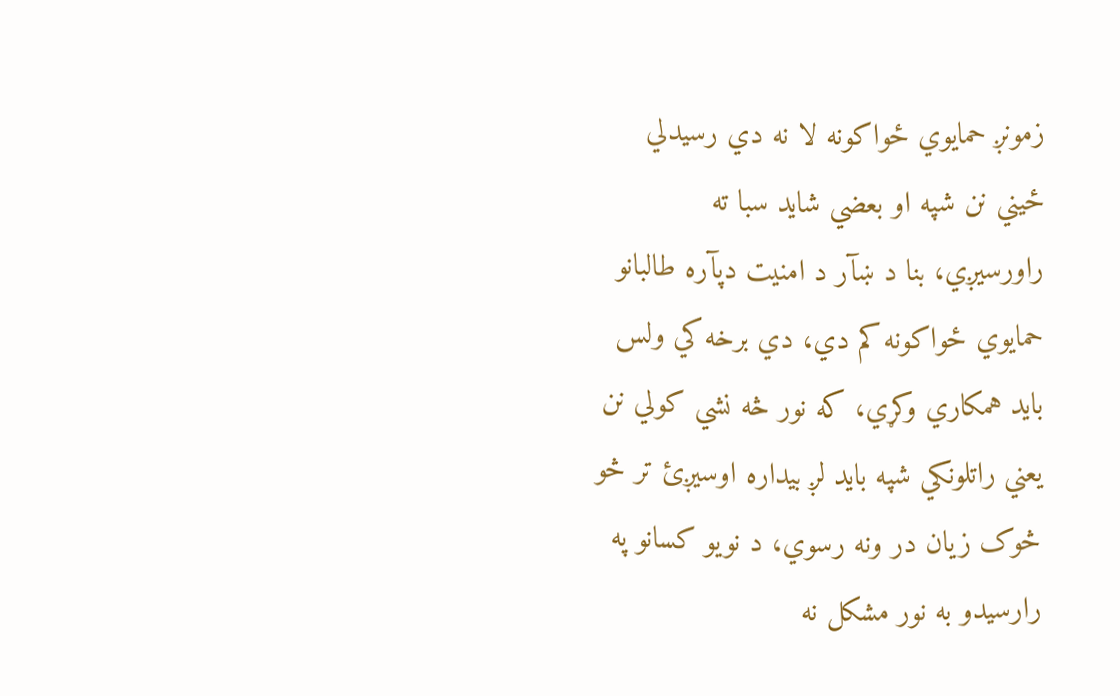زمونږ حمایوي ځواکونه لا نه دي رسیدلي ځیني نن شپه او بعضي شاید سبا ته راورسیږي، بنا د ښآر د امنیت دپآره طالبانو حمایوي ځواکونه کم دي، دي برخه کي ولس باید همکاري وکړي، که نور څه نشي کولي نن یعني راتلونکي شپه باید لږ بیداره اوسیږئ تر څو څوک زیان در ونه رسوي، د نویو کسانو په رارسیدو به نور مشکل نه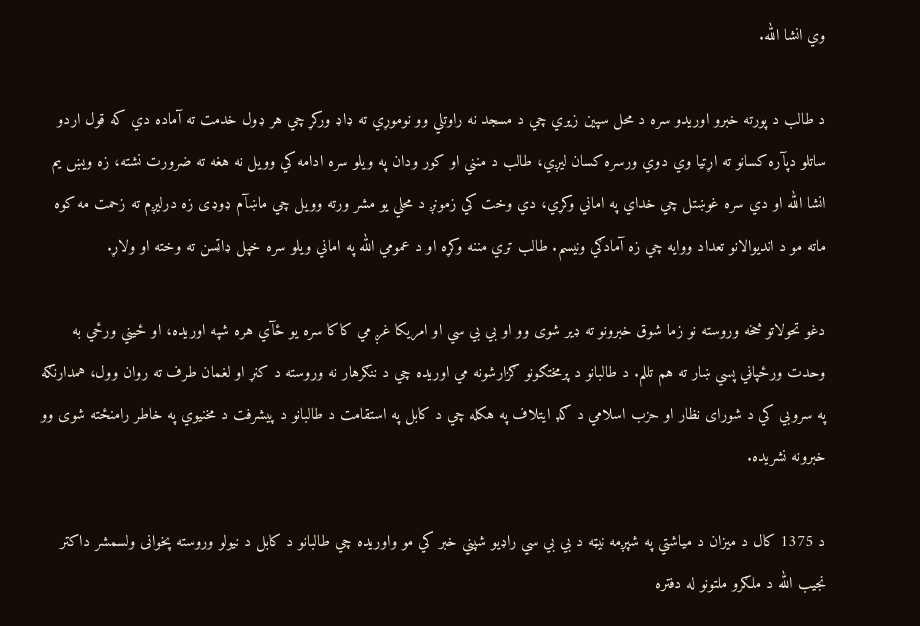وي انشا الله.

د طالب د پورته خبرو اوریدو سره د محل سپین زیري چي د مسجد نه راوتلي وو نوموړي ته ډاډ ورکړ چي هر ډول خدمت ته آماده دي که قول اردو ساتلو دپآره کسانو ته اړتیا وي دوي ورسره کسان لیږي، طالب د منني او کور ودان په ویلو سره ادامه کي وویل نه هغه ته ضرورت نشته، زه ویښ یم انشا الله او دي سره غوښتل چي خداي په اماني وکړي، دي وخت کي زمونږ د محلي یو مشر ورته وویل چي ماښآم ډوډی زه درلیږم ته زحمت مه کوه ماته مو د انديوالانو تعداد ووایه چي زه آمادګي ونیسم. طالب تري مننه وکړه او د عمومي الله په اماني ویلو سره خپل ډاټسن ته وخته او ولاړ.

دغو تحولاتو څخه وروسته نو زما شوق خبرونو ته ډیر شوی وو او بي بي سي او امریکا غږ مي کاکا سره یو ځآي هره شپه اوریده، او ځيني ورځي به وحدت ورځپاڼي پسي ښار ته هم تللم. د طالبانو د پرمختګونو ګزارشونه مي اوریده چي د ننګرهار نه وروسته د کنړ او لغمان طرف ته روان وول، همدارنګه په سروبي کي د شورای نظار او حزب اسلامي د ګډ ایتلاف په هکله چي د کابل په استقامت د طالبانو د پیشرفت د مخنیوي په خاطر رامنځته شوی وو خبرونه نشریده.

د 1375 کال د میزان د میاشتي په شپږمه نیټه د بي بي سي راډیو شپني خبر کي مو واوریده چي طالبانو د کابل د نیولو وروسته پخوانی ولسمشر داکتر نجیب الله د ملګرو ملتونو له دفتره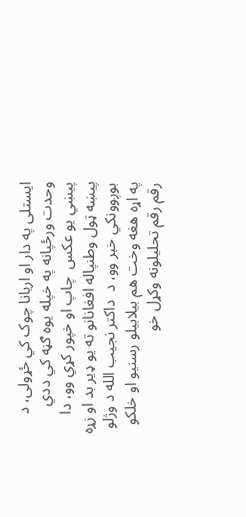ایستلی په دار او اریانا چوک کي ځړولی، د وحدت ورځپانه په خپله یوه ګڼه کي ددي پیښي یو عکس  چاپ او خپور کړي وو، دا پیښه ټول وطنپاله افغانانو ته یو ډیر بد او زړه بوږوونکي خبر وو، د  داکتر نجیب الله د وژلو په اړه هغه وخت هم بیلابیلو رسنیو او خلکو رقم رقم تحلیلونه وکړل خو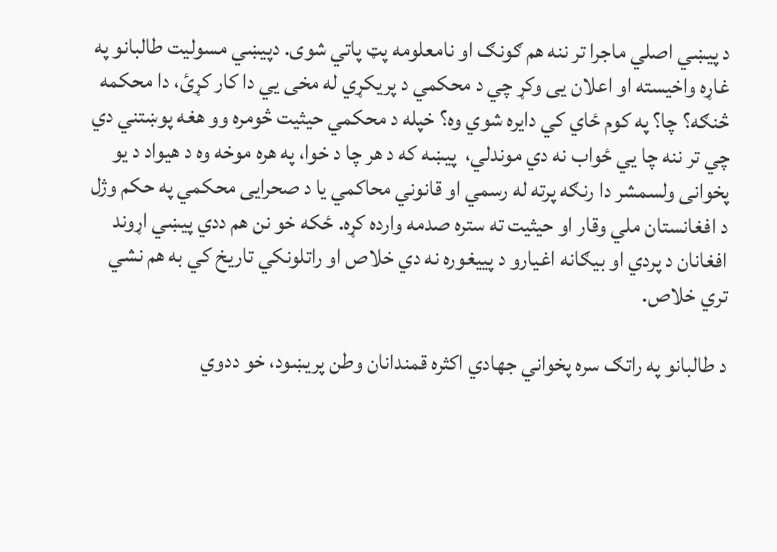د پیښي اصلي ماجرا تر ننه هم ګونګ او نامعلومه پټ پاتي شوی. دپیښي مسولیت طالبانو په غاړه واخیسته او اعلان يی وکړ چي د محکمي د پریکړي له مخی يي دا کار کړئ، دا محکمه څنګه؟ چا؟ په کوم ځاي کي دایره شوي وه؟ خپله د محکمي حیثیت څومره وو هغه پوښتني دي چي تر ننه چا يي ځواب نه دي موندلي،  پیښه که د هر چا د خوا، په هره موخه وه د هیواد د یو پخوانی ولسمشر دا رنګه پرته له رسمي او قانوني محاکمي یا د صحرايی محکمي په حکم وژل د افغانستان ملي وقار او حیثیت ته ستره صدمه وارده کړه. ځکه خو نن هم ددي پیښي اړوند افغانان د پردي او بیګانه اغیارو د پییغوره نه دي خلاص او راتلونکي تاریخ کي به هم نشي تري خلاص.

د طالبانو په راتګ سره پخواني جهادي اکثره قمندانان وطن پریښود، خو ددوي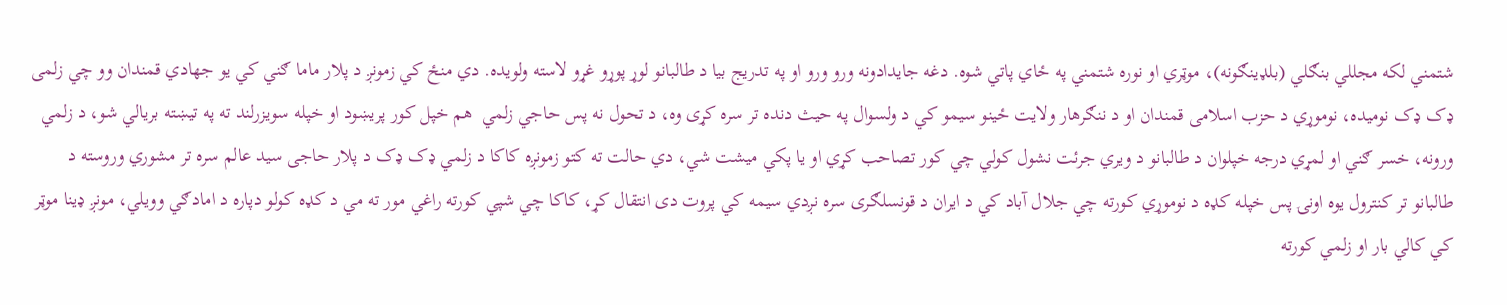شتمني لکه مجللي بنګلي (بلډینګونه)، موټري او نوره شتمني په ځاي پاتي شوه. دغه جایدادونه ورو ورو او په تدریج بیا د طالبانو لوړ پوړو غړو لاسته ولویده. دي منځ کي زمونږ د پلار ماما ګني کي یو جهادي قمندان وو چي زلمی ډک ډک نومیده، نوموړي د حزب اسلامی قمندان او د ننګرهار ولایت ځينو سیمو کي د ولسوال په حیث دنده تر سره کړی وه، د تحول نه پس حاجي زلمي  هم خپل کور پریښود او خپله سویزرلند ته په تیښته بریالي شو، د زلمي ورونه، خسر ګني او لمړي درجه خپلوان د طالبانو د ویري جرئت نشول کولي چي کور تصاحب کړي او یا پکي میشت شي، دي حالت ته کتو زمونږه کاکا د زلمي ډک ډک د پلار حاجی سید عالم سره تر مشوري وروسته د طالبانو تر کنترول یوه اونۍ پس خپله کډه د نوموړي کورته چي جلال آباد کي د ایران د قونسلګری سره نږدي سیمه کي پروت دی انتقال کړ، کاکا چي شپي کورته راغي مور ته مي د کډه کولو دپاره د امادګي وویلي، مونږ ډينا موټر کي کالي بار او زلمي کورته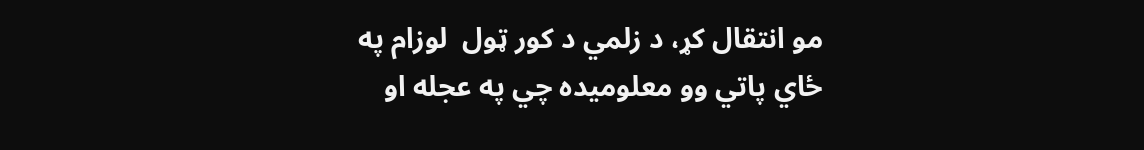مو انتقال کړ، د زلمي د کور ټول  لوزام په ځاي پاتي وو معلومیده چي په عجله او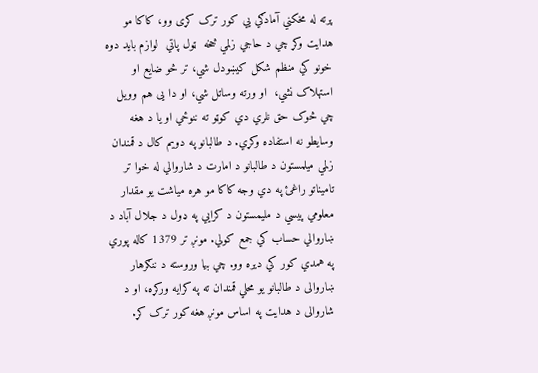پرته له مخکني آمادګي يي کور ترک کړی وو، کاکا مو هدایت وکړ چي د حاجي زلمي څخه  ټول پاتي  لوازم باید دوه خونو کي منظم شکل کیښودل شي، تر څو ضایع او استهلاک نشي،  او ورته وساتل شي، او دا يی هم وویل چي څوک حق نلري دي کوټو ته ننوځي او یا د هغه وسایطو نه استفاده وکړي. د طالبانو په دویم کال د قمندان زلمي میلمستون د طالبانو د امارت د شاروالي له خوا تر تامیناتو راغئ په دي وجه کاکا مو هره میاشت یو مقدار معلومي پیسي د ملیمستون د کرايي په ډول د جلال آباد د ښاروالي حساب کي جمع کولي. مونږ تر 1379 کاله پوري په همدي کور کي دیره وو. چي بیا وروسته د ننګرهار ښاروالی د طالبانو یو محلي قمندان ته په کرایه ورکړه، او د شاروالی د هدایت په اساس مونږ هغه کور ترک کړ.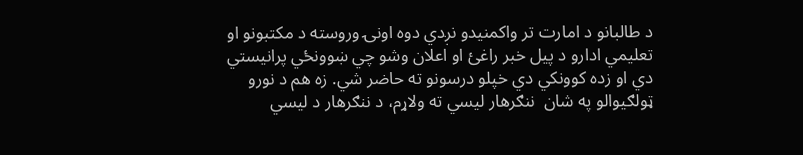د طالبانو د امارت تر واکمنیدو نږدي دوه اونۍ وروسته د مکتبونو او تعلیمي ادارو د پیل خبر راغئ او اعلان وشو چي ښوونځي پرانیستي دي او زده کوونکي دي خپلو درسونو ته حاضر شي. زه هم د نورو ټولګیوالو په شان  ننګرهار لیسي ته ولاړم، د ننګرهار د لیسي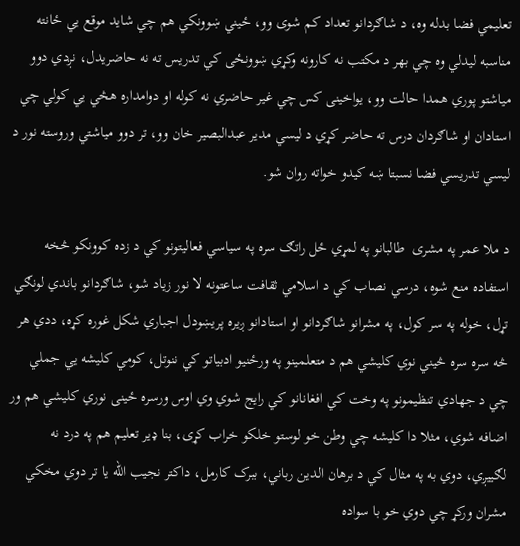تعلیمي فضا بدله وه، د شاګردانو تعداد کم شوی وو، ځیني ښوونکي هم چي شاید موقع يي ځانته مناسبه لیدلي وه چي بهر د مکتب نه کارونه وکړي ښوونځی کي تدریس ته نه حاضریدل، نږدي دوو میاشتو پوري همدا حالت وو، یواخينی کس چي غیر حاضري نه کوله او دوامداره هڅي يي کولي چي استادان او شاګردان درس ته حاضر کړي د لیسي مدیر عبدالبصیر خان وو، تر دوو میاشتي وروسته نور د لیسي تدریسي فضا نسبتا ښه کیدو خواته روان شو.

د ملا عمر په مشری  طالبانو په لمړي ځل راتګ سره په سیاسي فعالیتونو کي د زده کوونکو څخه استفاده منع شوه، درسي نصاب کي د اسلامي ثقافت ساعتونه لا نور زیاد شو، شاګردانو باندي لونګي تړل، خوله په سر کول، په مشرانو شاګردانو او استادانو ږیره پریښودل اجباري شکل غوره کړه، ددي هر څه سره سره څیني نوي کلیشي هم د متعلمینو په ورځنیو ادبیاتو کي ننوتل، کومي کلیشه يي جملي چي د جهادي تنظیمونو په وخت کي افغانانو کي رایج شوي وي اوس ورسره ځينی نوري کلیشي هم ور اضافه شوي، مثلا دا کلیشه چي وطن خو لوستو خلکو خراب کړی، بنا ډیر تعلیم هم په درد نه لګيیږي، دوي به په مثال کي د برهان الدین رباني، ببرک کارمل، داکتر نجیب الله یا تر دوي مخکي مشران ورکړ چي دوي خو با سواده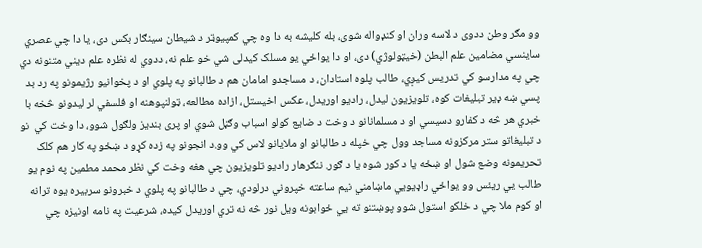وو مګر وطن ددوی د لاسه وران او کنډواله شوی، بله کلیشه به دا وه چي کمپیوټر د شیطان سینګار بکس دی، یا دا چي عصري ساینسي مضامین علم البطن (خیټولوژي) دی، او دا یواځي یو مسلک کیدلی شي خو علم نه، ددوي له نظره علم دیني متنونه دي چي په مدارسو کي تدریس کیږي، طالب پلوه استادان، د مساجدو امامان هم د طالبانو په پلوي او د پخوانیو رژیمونو په رد بد پسي ښه ډیر تبلیغات کوه، تلویزیون لیدل، رادیو اوریدل، عکس اخیستل، ازاده مطالعه، ټولنپوهنه او فلسفي لر لیدونو څخه با خبري هر څه د کفارو دسیسي او د مسلمانانو د وخت د ضایع کولو اسباب وګڼل شوي او پری بندیز ولګول شوو، دا وخت کي  نو د تبلیغاتو ستر مرکزونه مساجد وول چي خپله د طالبانو او ملایانو لاس کي وو.د انجونو په زده کړو د ښځو په کار هم کلک تحریمونه وضع شول او ښځه یا د کور شوه یا د ګور. ننګرهار رادیو تلویزیون چي هغه وخت کي نظر محمد مطمین په نوم یو طالب يي ریئس وو یواځي راډیويي ماښامني نیم ساعته خپروني درلودي، چي د طالبانو په پلوي د خبرونو سربیره یوه ترانه او کوم ملا چي د خلکو استول شوو پوښتنو ته يي ځوابونه ویل نور څه نه تري اوریدل کیده، شرعیت په نامه اونیزه چي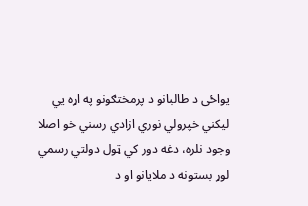یواځی د طالبانو د پرمختګونو په اړه يي لیکني خپرولي نوري ازادي رسني خو اصلا وجود نلره، دغه دور کي ټول دولتي رسمي لوړ بستونه د ملایانو او د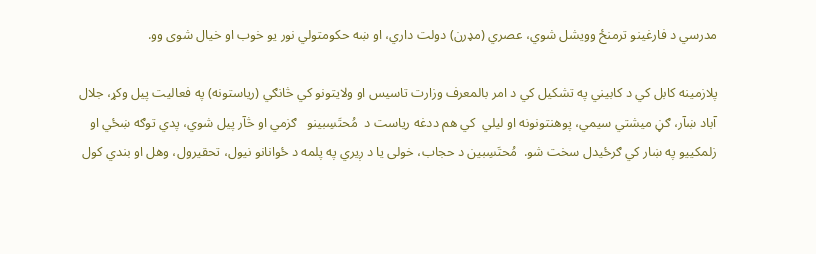مدرسي د فارغینو ترمنځ وویشل شوي، عصري (مډرن) دولت داري، او ښه حکومتولي نور یو خوب او خیال شوی وو.

پلازمینه کابل کي د کابیني په تشکیل کي د امر بالمعرف وزارت تاسیس او ولایتونو کي څانګي (ریاستونه) په فعالیت پیل وکړ، جلال آباد ښآر، ګڼ میشتي سیمي، پوهنتونونه او لیلي  کي هم ددغه ریاست د  مُحتَسِبینو   ګزمي او څآر پيل شوي، پدي توګه ښځي او زلمکيیو په ښار کي ګرځيدل سخت شو.  مُحتَسِبین د حجاب، خولی یا د ږیري په پلمه د ځوانانو نیول، تحقیرول، وهل او بندي کول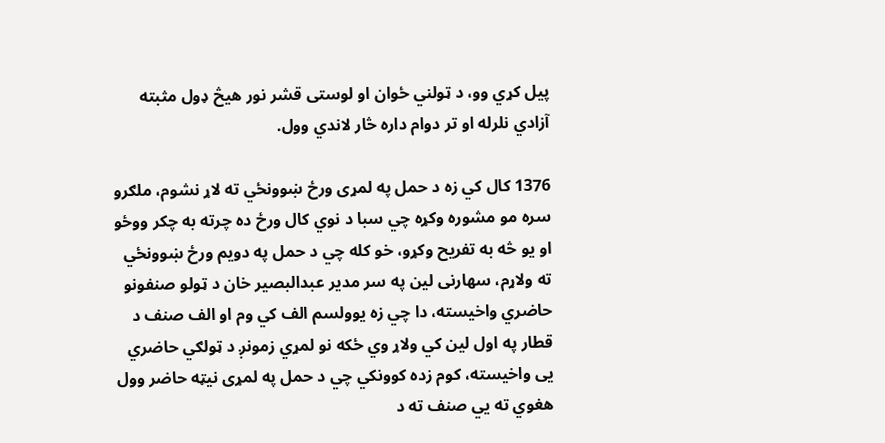پیل کړي وو، د ټولني ځوان او لوستی قشر نور هیڅ ډول مثبته آزادي نلرله او تر دوام داره څار لاندي وول.

1376 کال کي زه د حمل په لمړی ورځ ښوونځي ته لاړ نشوم، ملګرو سره مو مشوره وکړه چي سبا د نوي کال ورځ ده چرته به چکر ووځو او یو څه به تفریح وکړو، خو کله چي د حمل په دویم ورځ ښوونځي ته ولاړم، سهارنی لین په سر مدیر عبدالبصیر خان د ټولو صنفونو حاضري واخیسته، دا چي زه یوولسم الف کي وم او الف صنف د قطار په اول لین کي ولاړ وي ځکه نو لمړي زمونږ د ټولګي حاضري يی واخیسته، کوم زده کوونکي چي د حمل په لمړی نیټه حاضر وول هغوي ته يي صنف ته د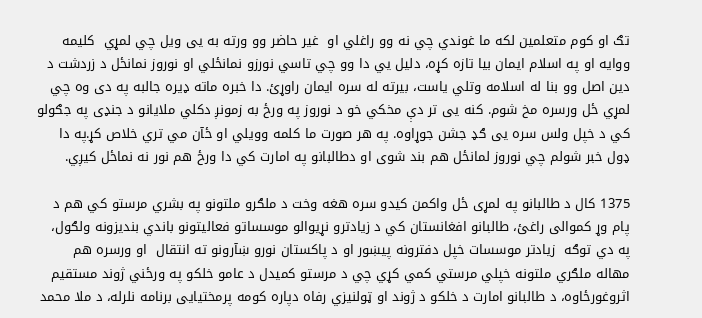تګ او کوم متعلمین لکه ما غوندي چي نه وو راغلي او  غیر حاضر وو ورته به يی ویل چي لمړي  کلیمه ووایه او په اسلام ایمان بیا تازه کړه، دلیل يي دا وو چي تاسي نورزو نمانځلي او نوروز نمانځل د زردشت د دین اصل وو بنا له اسلامه وتلي یاست، بیرته له سره ایمان راوړئ. دا خبره ماته ډیره جالبه په دی وه چي لمړي ځل ورسره مخ شوم. کنه يی تر دې مخکي خو د نوروز په ورځ به زمونږ دکلي ملایانو د جنډی په جګولو کي د خپل ولس سره يی ګډ جشن جوړاوه. په هر صورت ما کلمه وویلي او ځآن مي تري خلاص کړ.په دا ډول خبر شولم چي نوروز لمانځل هم بند شوی او دطالبانو په امارت کي دا ورځ هم نور نه نماځل کیږي.

1375 کال د طالبانو په لمړی ځل واکمن کیدو سره هغه وخت د ملګرو ملتونو په بشري مرستو کي هم د پام وړ کموالی راغئ، طالبانو افغانستان کي د زیادترو نړیوالو موسساتو فعالیتونو باندي بندیزونه ولګول، په دي توګه  زیادتر موسسات خپل دفترونه پیښور او د پاکستان نورو ښآرونو ته انتقال  او ورسره هم مهاله ملګري ملتونه خپلي مرستي کمي کړي چي د مرستو کمیدل د عامو خلکو په ورځني ژوند مستقیم اثروغورځاوه، د طالبانو امارت د خلکو د ژوند او ټولنیزي رفاه دپاره کومه پرمختیايی برنامه نلرله، د ملا محمد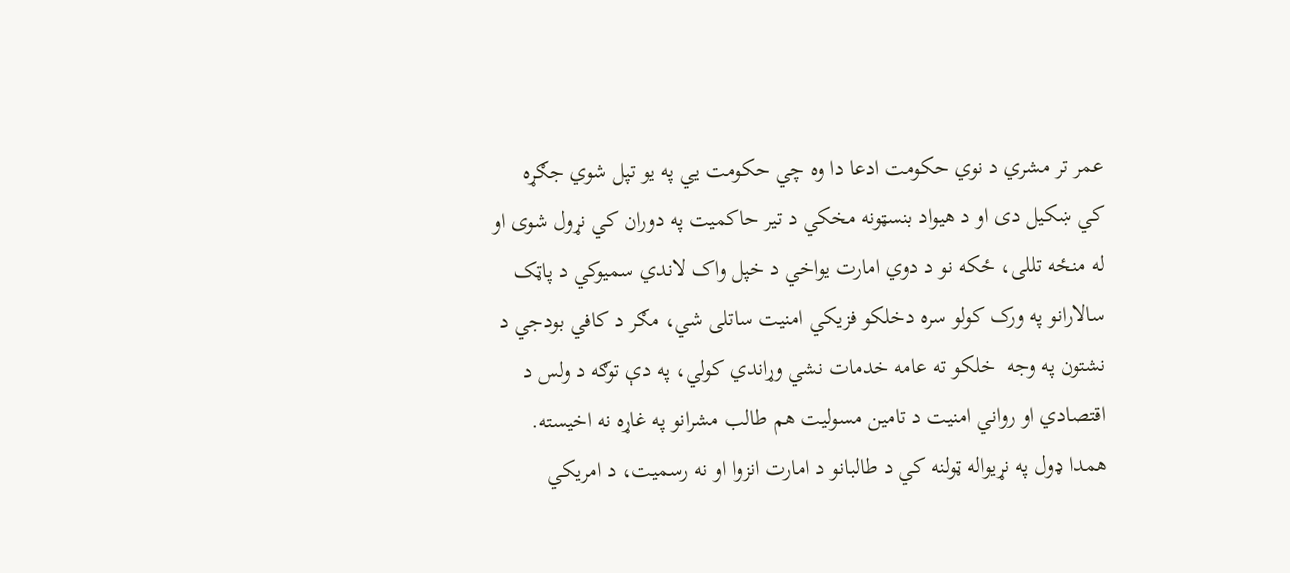عمر تر مشري د نوي حکومت ادعا دا وه چي حکومت يي په یو تپل شوي جګړه کي ښکیل دی او د هیواد بنسټونه مخکي د تیر حاکمیت په دوران کي نړول شوی او له منځه تللی، ځکه نو د دوي امارت یواخي د خپل واک لاندي سمیوکي د پاټک سالارانو په ورک کولو سره دخلکو فزیکي امنیت ساتلی شي، مګر د کافي بودجي د نشتون په وجه  خلکو ته عامه خدمات نشي وړاندي کولي، په دې توګه د ولس د اقتصادي او رواني امنیت د تامین مسولیت هم طالب مشرانو په غاړه نه اخیسته. همدا ډول په نړیواله ټولنه کي د طالبانو د امارت انزوا او نه رسمیت، د امریکي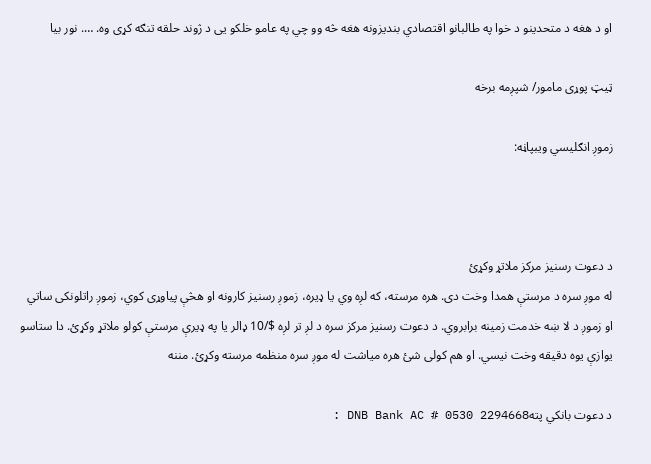او د هغه د متحدینو د خوا په طالبانو اقتصادي بندیزونه هغه څه وو چي په عامو خلکو يی د ژوند حلقه تنګه کړی وه. …. نور بیا

ټیټ پوړی مامور/ شپږمه برخه

زموږ انګلیسي ویبپاڼه:



د دعوت رسنیز مرکز ملاتړ وکړئ
له موږ سره د مرستې همدا وخت دی. هره مرسته، که لږه وي یا ډیره، زموږ رسنیز کارونه او هڅې پیاوړی کوي، زموږ راتلونکی ساتي او زموږ د لا ښه خدمت زمینه برابروي. د دعوت رسنیز مرکز سره د لږ تر لږه $/10 ډالر یا په ډیرې مرستې کولو ملاتړ وکړئ. دا ستاسو یوازې یوه دقیقه وخت نیسي. او هم کولی شئ هره میاشت له موږ سره منظمه مرسته وکړئ. مننه

د دعوت بانکي پتهDNB Bank AC # 0530 2294668 :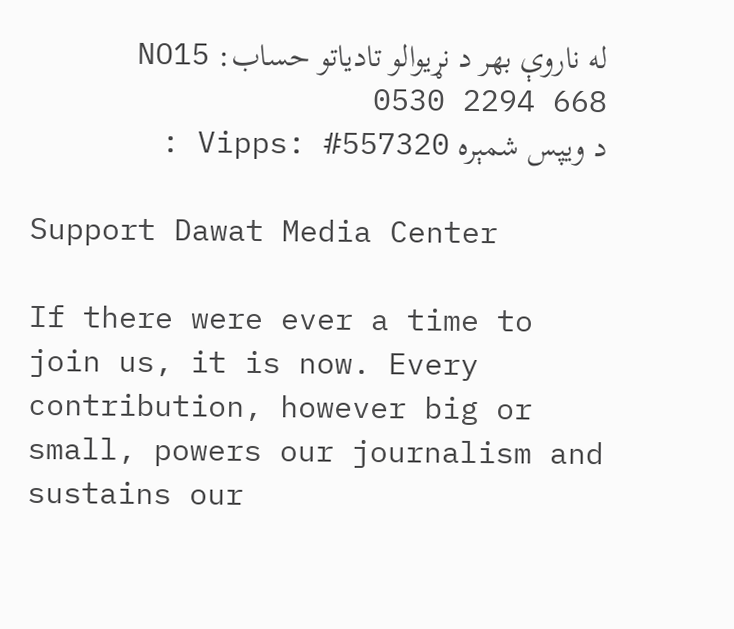له ناروې بهر د نړیوالو تادیاتو حساب: NO15 0530 2294 668
د ویپس شمېره Vipps: #557320 :

Support Dawat Media Center

If there were ever a time to join us, it is now. Every contribution, however big or small, powers our journalism and sustains our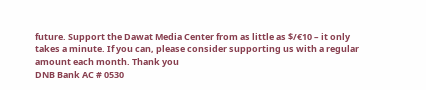future. Support the Dawat Media Center from as little as $/€10 – it only takes a minute. If you can, please consider supporting us with a regular amount each month. Thank you
DNB Bank AC # 0530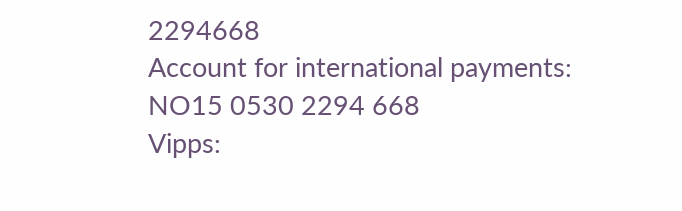2294668
Account for international payments: NO15 0530 2294 668
Vipps: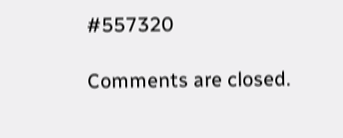#557320

Comments are closed.